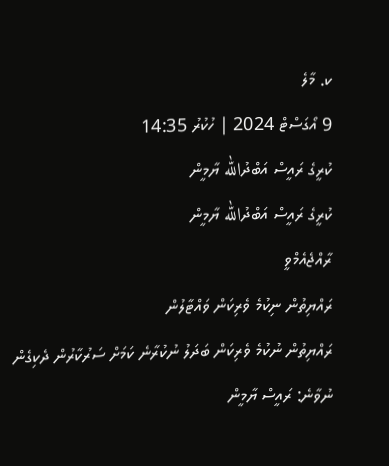ކ. މާލެ
9 އޯގަސްޓް 2024 | ހުކުރު 14:35
ކުރީގެ ރައީސް އަބްދުالله ޔާމީން
ކުރީގެ ރައީސް އަބްދުالله ޔާމީން
ރާއްޖެއެމްވީ
ރައްޔިތުން ނިކުމެ ވެރިކަން ވައްޓާލުން
ރައްޔިތުން ނުކުމެ ވެރިކަން ބަދަލު ނުކުރާނެ ކަމަށް ސަރުކާރުން ދެކިގެން ނުވާނެ: ރައީސް ޔާމީން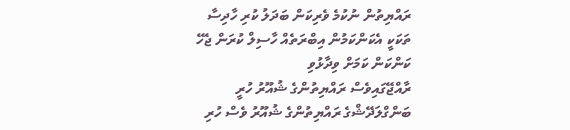ރައްޔިތުން ނުކުމެ ވެރިކަން ބަދަލު ކުރި ހާދިސާ ތަކަކީ އެކަންކަމުން އިބްރަތެއް ހާސިލް ކުރަން ޖެހޭ ކަންކަން ކަމަށް ވިދާޅުވި
ރާއްޖޭގައިވެސް ރައްޔިތުންގެ ޝުއޫރު ހުރީ ބަންގްލަދޭޝްގެ ރައްޔިތުންގެ ޝުއޫރު ވެސް ހުރި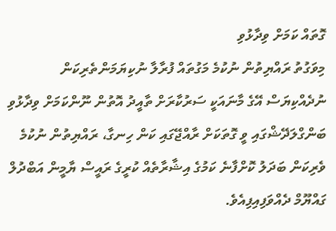ގޮތައް ކަމަށް ވިދާޅުވި
މިވަގުތު ރައްޔިތުން ނުކުމެ މަގުތައް ފުރާލާ ނުކިޔަމަންތެރިކަން ނުދެއްކިޔަސް އޭގެ މާނައަކީ ސަރުކާރަށް ތާއީދު އޮތުން ނޫންކަމަށް ވިދާޅުވި
ބަންގްލަދޭޝްގައި ވީ ގޮތަކަށް ރާއްޖޭގައި ކަން ހިނގާ، ރައްޔިތުން ނުކުމެ ވެރިކަން ބަދަލު ކޮށްފާނެ ކަމުގެ އިޝާރާތެއް ކުރީގެ ރައީސް ޔާމީން އަބްދުލް ގައްޔޫމް ދެއްވަފިއިފިއެވެ.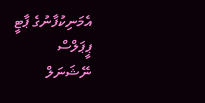އެމަނިކުފާނުގެ ޕާޓީ ޕީޕަލްސް ނޭޝަނަލް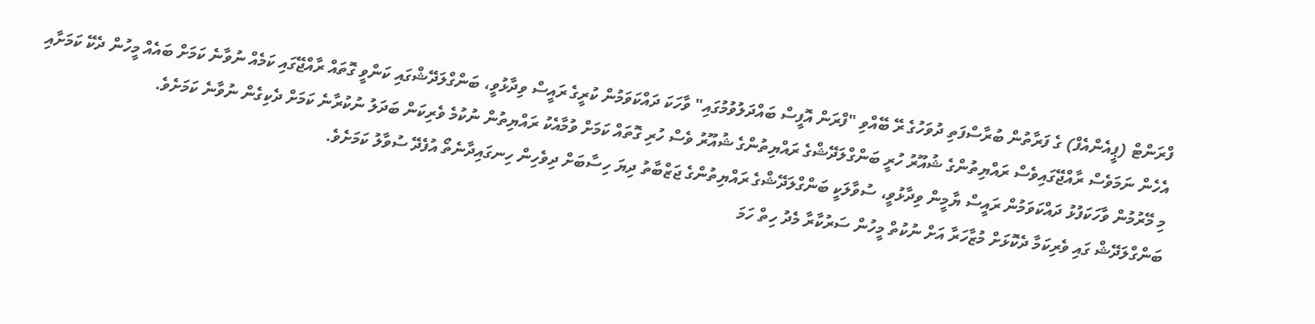ފްރަންޓް (ޕީއެންއެފް) ގެ ފަރާތުން ބުރާސްފަތި ދުވަހުގެ ރޭ ބޭއްވި "ފްރަން އޮފީސް ބައްދަލުވުމުގައި" ވާހަކަ ދައްކަވަމުން ކުރީގެ ރައީސް ވިދާޅުވީ، ބަންގްލަދޭޝްގައި ކަންވީ ގޮތައް ރާއްޖޭގައި ކަމެއް ނުވާނެ ކަމަށް ބައެއް މީހުން ދެކޭ ކަމަށާއި އެހެން ނަމަވެސް ރާއްޖޭގައިވެސް ރައްޔިތުންގެ ޝުއޫރު ހުރީ ބަންގްލަދޭޝްގެ ރައްޔިތުންގެ ޝުއޫރު ވެސް ހުރި ގޮތައް ކަމަށް ވުމާއެކު ރައްޔިތުން ނުކުމެ ވެރިކަން ބަދަލު ނުކުރާނެ ކަމަށް ދެކިގެން ނުވާނެ ކަމަށެވެ.
މި މޭރުމުން ވާހަކަފުޅު ދައްކަވަމުން ރައީސް ޔާމީން ވިދާޅުވީ، ސުވާލަކީ ބަންގްލަދޭޝްގެ ރައްޔިތުންގެ ޖަޒްބާތު ދިޔަ ހިސާބަށް ދިވެހިން ހިނގައިދާނެތޯ އުފެދޭ ސުވާލު ކަމަށެވެ.
ބަންގްލަދޭޝް ގައި ވެރިކަމާ ދެކޮޅަށް މުޒާހަރާ އަށް ނުކުތް މީހުން ސަރުކާރާ މެދު ހިތް ހަމަ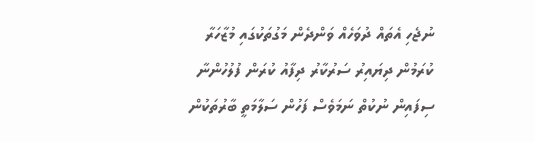ނުޖެހި އެތައް ދުވަހެއް ވަންދެން މަގުތަކުގައި މުޒާހަރާ ކުރަމުން ދިޔައިރު ސަރުކާރު ދިފާއު ކުރަން ފުލުހުންނާ ސިފައިން ނުކުތް ނަމަވެސް ފަހުން ސަލާމަތީ ބާރުތަކުން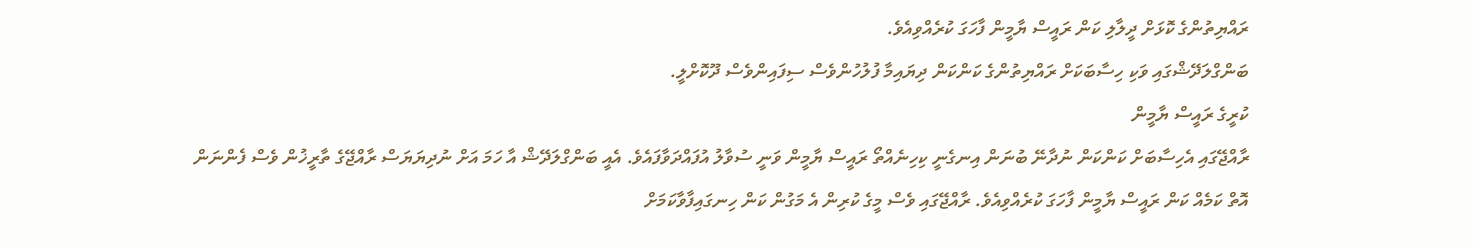ރައްޔިތުންގެ ކޮޅަށް ދީލާލި ކަން ރައީސް ޔާމީން ފާހަގަ ކުރެއްވިއެވެ.
ބަންގްލަދޭޝްގައި ވަކި ހިސާބަކަށް ރައްޔިތުންގެ ކަންކަން ދިޔައިމާ ފުލުހުންވެސް ސިފައިންވެސް ދޫކޮށްލީ.
ކުރީގެ ރައީސް ޔާމީން
ރާއްޖޭގައި އެހިސާބަށް ކަންކަން ނުދާނޭ ބުނަން އިނގެނީ ކިހިނެއްތޯ ރައީސް ޔާމީން ވަނީ ސުވާލު އުފައްދަވާފައެވެ. އެއީ ބަންގްލަދޭޝް އާ ހަމަ އަށް ނުދިޔަޔަސް ރާއްޖޭގެ ތާރީޚުން ވެސް ފެންނަން އޮތް ކަމެއް ކަން ރައީސް ޔާމީން ފާހަގަ ކުރެއްވިއެވެ. ރާއްޖޭގައި ވެސް މީގެ ކުރިން އެ މަގުން ކަން ހިނގައިފާވާކަމަށް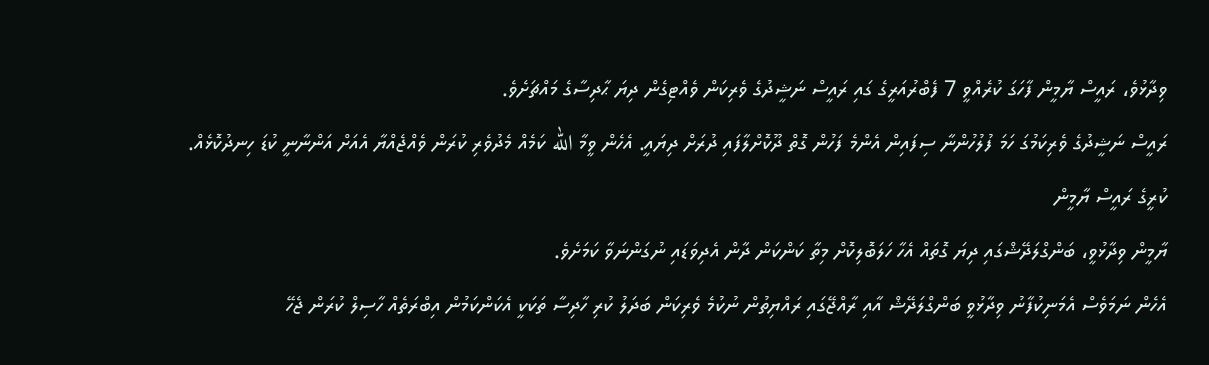ވިދާޅުވެ، ރައީސް ޔާމީން ފާހަގަ ކުރެއްވީ 7 ފެބްރުއަރީގެ ގައި ރައީސް ނަޝީދުގެ ވެރިކަން ވެއްޓިގެން ދިޔަ ޙާދިސާގެ މައްޗަށެވެ.
ރައީސް ނަޝީދުގެ ވެރިކަމުގަ ހަމަ ފުލުހުންނާ ސިފައިން އެންމެ ފަހުން ގޮތް ދޫކޮށްލާފައި ދުރަށް ދިޔައީ. އެހެން ވީމާ الله ކަމެއް މެދުވެރި ކުރަން ވެއްޖެއްޔާ އެއަށް އަންނާނީ ކުޑަ ހިނދުކޮޅެއް.
ކުރީގެ ރައީސް ޔާމީން
ޔާމީން ވިދާޅުވީ، ބަންގްލަދޭޝްގައި ދިޔަ ގޮތައް އެހާ ހަލަބޮލިކޮށް މިތާ ކަންކަން ދާން އެދިވަޑައި ނުގަންނަވާ ކަމަށެވެ.
އެހެން ނަމަވެސް އެމަނިކުފާނު ވިދާޅުވީ ބަންގްލަދޭޝް އާއި ރާއްޖޭގައި ރައްޔިތުން ނުކުމެ ވެރިކަން ބަދަލު ކުރި ހާދިސާ ތަކަކީ އެކަންކަމުން އިބްރަތެއް ހާސިލް ކުރަން ޖެހޭ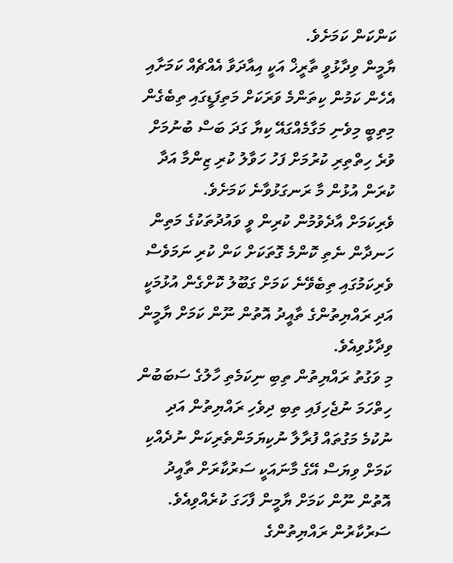ކަންކަން ކަމަށެވެ.
ޔާމީން ވިދާޅުވީ ތާރީޚް އަކީ އިއާދަވާ އެއްޗެއް ކަމަށާއި އެހެން ކަމުން ކިތަންމެ ވަރަކަށް މަތިފަޑީގައި ތިބެގެން މިތިބީ މިވެނި މަގާމެއްގައޭ ކިޔާ ގަދަ ބަސް ބުނުމަށް ވުރެ ހިތްތިރި ކުރުމަށް ފަހު ހަވާލު ކުރި ޒިންމާ އަދާ ކުރަން އުޅުން މާ ރަނގަޅުވާނެ ކަމަށެވެ.
ވެރިކަމަށް އާދެވުމުން ކުރިން ވީ ވައުދުތަކުގެ މަތިން ހަނދާން ނެތި ކޮންމެ ގޮތަކަށް ކަން ކުރި ނަމަވެސް ވެރިކަމުގައި ތިބެވޭނެ ކަމަށް ގަބޫލު ކޮށްގެން އުޅުމަކީ އަދި ރައްޔިތުންގެ ތާއީދު އޮތުން ނޫން ކަމަށް ޔާމީން ވިދާޅުވިއެވެ.
މި ވަގުތު ރައްޔިތުން ތިބި ނިކަމެތި ހާލުގެ ސަބަބުން ހިތްހަމަ ނުޖެހިފައި ތިބި ދިވެހި ރައްޔިތުން އަދި ނުކުމެ މަގުތައް ފުރާލާ ނުކިޔަމަންތެރިކަން ނުދެއްކި ކަމަށް ވިޔަސް އޭގެ މާނައަކީ ސަރުކާރަށް ތާއީދު އޮތުން ނޫން ކަމަށް ޔާމީން ފާހަގަ ކުރެއްވިއެވެ.
ސަރުކާރުން ރައްޔިތުންގެ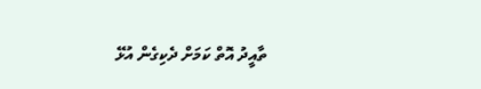ތާއީދު އޮތް ކަމަށް ދެކިގެން އުޅޭ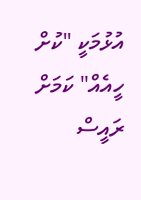އުޅުމަކީ "ކުށް ހީއެއް" ކަމަށް ރައީސް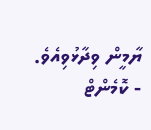ޔާމީން ވިދާޅުވިއެވެ.
- ކޮމެންޓް